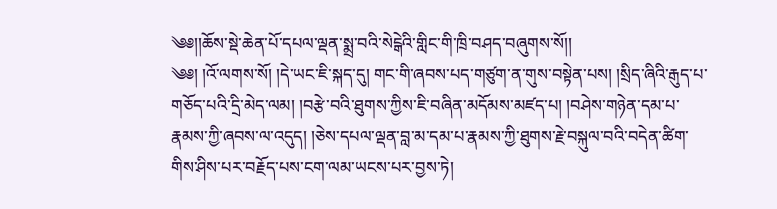༄༅།།ཆོས་སྡེ་ཆེན་པོ་དཔལ་ལྡན་སྨྲ་བའི་སེངྒེའི་གླིང་གི་ཁྲི་བཤད་བཞུགས་སོ།།
༄༅། །འོ་ལགས་སོ། །དེ་ཡང་ཇི་སྐད་དུ། གང་གི་ཞབས་པད་གཙུག་ན་གུས་བསྟེན་པས། །སྲིད་ཞིའི་རྒུད་པ་གཅོད་པའི་དྲི་མེད་ལམ། །བརྩེ་བའི་ཐུགས་ཀྱིས་ཇི་བཞིན་མདོམས་མཛད་པ། །བཤེས་གཉེན་དམ་པ་རྣམས་ཀྱི་ཞབས་ལ་འདུད། །ཅེས་དཔལ་ལྡན་བླ་མ་དམ་པ་རྣམས་ཀྱི་ཐུགས་རྗེ་བསྐུལ་བའི་བདེན་ཚིག་གིས་ཤིས་པར་བརྗོད་པས་ངག་ལམ་ཡངས་པར་བྱས་ཏེ།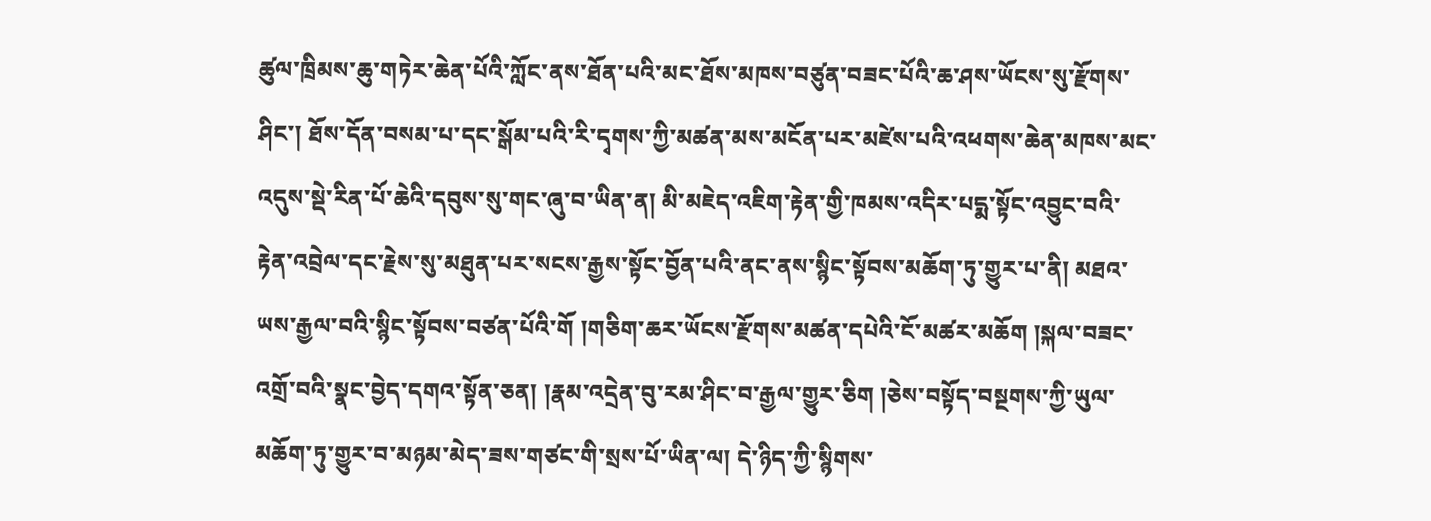ཚུལ་ཁྲིམས་ཆུ་གཏེར་ཆེན་པོའི་ཀློང་ནས་ཐོན་པའི་མང་ཐོས་མཁས་བཙུན་བཟང་པོའི་ཆ་ཤས་ཡོངས་སུ་རྫོགས་ཤིང་། ཐོས་དོན་བསམ་པ་དང་སྒོམ་པའི་རི་དྭགས་ཀྱི་མཚན་མས་མངོན་པར་མཛེས་པའི་འཕགས་ཆེན་མཁས་མང་འདུས་སྡེ་རིན་པོ་ཆེའི་དབུས་སུ་གང་ཞུ་བ་ཡིན་ན། མི་མཇེད་འཇིག་རྟེན་གྱི་ཁམས་འདིར་པདྨ་སྟོང་འབྱུང་བའི་རྟེན་འབྲེལ་དང་རྗེས་སུ་མཐུན་པར་སངས་རྒྱས་སྟོང་བྱོན་པའི་ནང་ནས་སྙིང་སྟོབས་མཆོག་ཏུ་གྱུར་པ་ནི། མཐའ་ཡས་རྒྱལ་བའི་སྙིང་སྟོབས་བཙན་པོའི་གོ །གཅིག་ཆར་ཡོངས་རྫོགས་མཚན་དཔེའི་ངོ་མཚར་མཆོག །སྐལ་བཟང་འགྲོ་བའི་སྣང་བྱེད་དགའ་སྟོན་ཅན། །རྣམ་འདྲེན་བུ་རམ་ཤིང་བ་རྒྱལ་གྱུར་ཅིག །ཅེས་བསྟོད་བསྔགས་ཀྱི་ཡུལ་མཆོག་ཏུ་གྱུར་བ་མཉམ་མེད་ཟས་གཙང་གི་སྲས་པོ་ཡིན་ལ། དེ་ཉིད་ཀྱི་སྙིགས་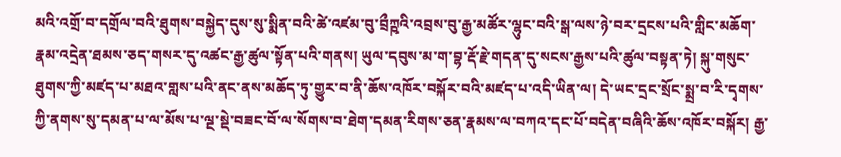མའི་འགྲོ་བ་དགྲོལ་བའི་ཐུགས་བསྐྱེད་དུས་སུ་སྨིན་བའི་ཚེ་འཛམ་བུ་བྲྀཀྵའི་འབྲས་བུ་རྒྱ་མཚོར་ལྷུང་བའི་སྒ་ལས་ཉེ་བར་དྲངས་པའི་གླིང་མཆོག་རྣམ་འདྲེན་ཐམས་ཅད་གསར་དུ་འཚང་རྒྱ་ཚུལ་སྟོན་པའི་གནས། ཡུལ་དབུས་མ་ག་བྷ་རྡོ་རྗེ་གདན་དུ་སངས་རྒྱས་པའི་ཚུལ་བསྟན་ཏེ། སྐུ་གསུང་ཐུགས་ཀྱི་མཛད་པ་མཐའ་གླས་པའི་ནང་ནས་མཆོད་ཏུ་གྱུར་བ་ནི་ཆོས་འཁོར་བསྐོར་བའི་མཛད་པ་འདི་ཡིན་ལ། དེ་ཡང་དྲང་སྲོང་སྨྲ་བ་རི་དྭགས་ཀྱི་ནགས་སུ་དམན་པ་ལ་མོས་པ་ལྔ་སྡེ་བཟང་བོ་ལ་སོགས་བ་ཐེག་དམན་རིགས་ཅན་རྣམས་ལ་བཀའ་དང་པོ་བདེན་བཞིའི་ཆོས་འཁོར་བསྐོར། རྒྱ་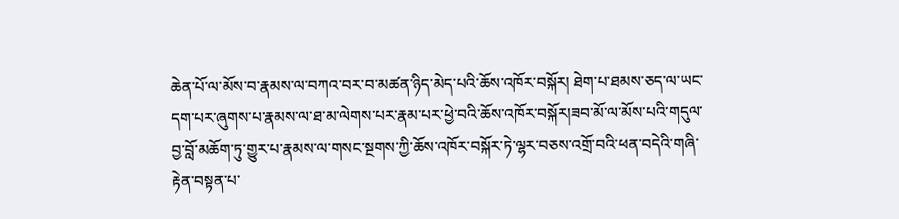ཆེན་པོ་ལ་མོས་བ་རྣམས་ལ་བཀའ་བར་བ་མཚན་ཉིད་མེད་པའི་ཆོས་འཁོར་བསྐོར། ཐེག་པ་ཐམས་ཅད་ལ་ཡང་དག་པར་ཞུགས་པ་རྣམས་ལ་ཐ་མ་ལེགས་པར་རྣམ་པར་ཕྱེ་བའི་ཆོས་འཁོར་བསྐོར།ཟབ་མོ་ལ་མོས་པའི་གདུལ་བྱ་བློ་མཆོག་ཏུ་གྱུར་པ་རྣམས་ལ་གསང་སྔགས་ཀྱི་ཆོས་འཁོར་བསྐོར་ཏེ་ལྷར་བཅས་འགྲོ་བའི་ཕན་བདེའི་གཞི་རྟེན་བསྟན་པ་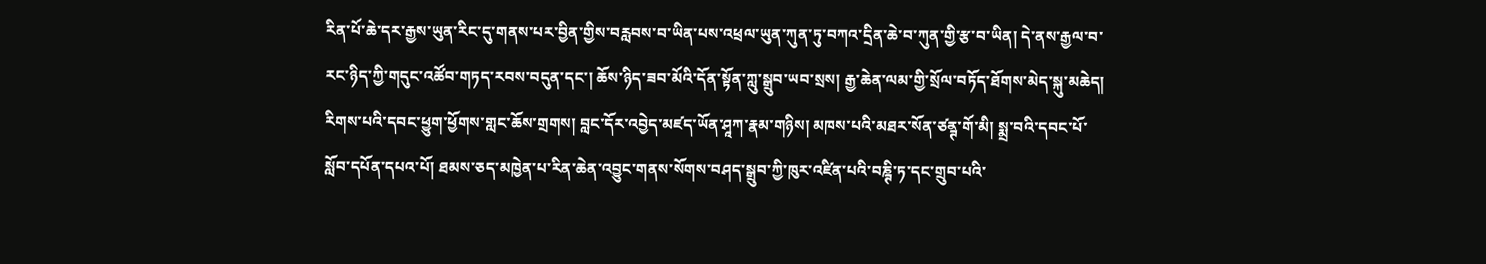རིན་པོ་ཆེ་དར་རྒྱས་ཡུན་རིང་དུ་གནས་པར་བྱིན་གྱིས་བརླབས་བ་ཡིན་པས་འཕྲལ་ཡུན་ཀུན་ཏུ་བཀའ་དྲིན་ཆེ་བ་ཀུན་གྱི་རྩ་བ་ཡིན། དེ་ནས་རྒྱལ་བ་རང་ཉིད་ཀྱི་གདུང་འཚོབ་གཏད་རབས་བདུན་དང་། ཆོས་ཉིད་ཟབ་མོའི་དོན་སྟོན་ཀླུ་སྒྲུབ་ཡབ་སྲས། རྒྱ་ཆེན་ལམ་གྱི་སྲོལ་བཏོད་ཐོགས་མེད་སྐུ་མཆེད། རིགས་པའི་དབང་ཕྱུག་ཕྱོགས་གླང་ཆོས་གྲགས། བླང་དོར་འབྱེད་མཛད་ཡོན་ཤཱཀ་རྣམ་གཉིས། མཁས་པའི་མཐར་སོན་ཙནྚ་གོ་མི། སྨྲ་བའི་དབང་པོ་སློབ་དཔོན་དཔའ་པོ། ཐམས་ཅད་མཁྱེན་པ་རིན་ཆེན་འབྱུང་གནས་སོགས་བཤད་སྒྲུབ་ཀྱི་ཁུར་འཛིན་པའི་བཎྚི་ཏ་དང་གྲུབ་པའི་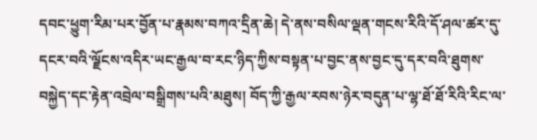དབང་ཕྱུག་རིམ་པར་བྱོན་པ་རྣམས་བཀའ་དྲིན་ཆེ། དེ་ནས་བསིལ་ལྡན་གངས་རིའི་དོ་ཤལ་ཚར་དུ་དངར་བའི་ལྗོངས་འདིར་ཡང་རྒྱལ་བ་རང་ཉིད་ཀྱིས་བསྟན་པ་བྱང་ནས་བྱང་དུ་དར་བའི་ཐུགས་བསྐྱེད་དང་རྟེན་འབྲེལ་བསྒྲིགས་པའི་མཐུས། བོད་ཀྱི་རྒྱལ་རབས་ཉེར་བདུན་པ་ལྷ་ཐོ་ཐོ་རིའི་རིང་ལ་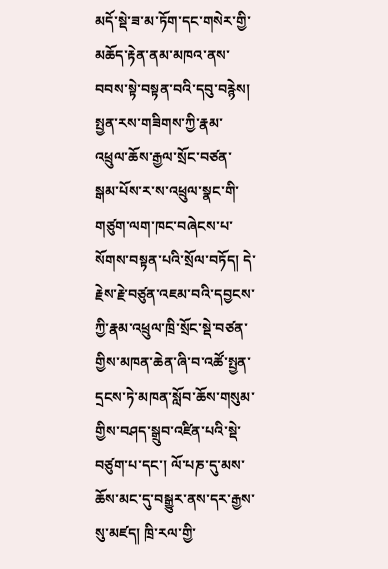མདོ་སྡེ་ཟ་མ་ཏོག་དང་གསེར་གྱི་མཆོད་རྟེན་ནམ་མཁའ་ནས་བབས་སྟེ་བསྟན་བའི་དབུ་བརྙེས། སྤྱན་རས་གཟིགས་ཀྱི་རྣམ་འཕྲུལ་ཆོས་རྒྱལ་སྲོང་བཙན་སྒམ་པོས་ར་ས་འཕྲུལ་སྣང་གི་གཙུག་ལག་ཁང་བཞེངས་པ་སོགས་བསྟན་པའི་སྲོལ་བཏོད། དེ་རྗེས་རྗེ་བཙུན་འཇམ་བའི་དབྱངས་ཀྱི་རྣམ་འཕྲུལ་ཁྲི་སྲོང་སྡེ་བཙན་གྱིས་མཁན་ཆེན་ཞི་བ་འཚོ་སྤྱན་དྲངས་ཏེ་མཁན་སློབ་ཆོས་གསུམ་གྱིས་བཤད་སྒྲུབ་འཛིན་པའི་སྡེ་བཙུག་པ་དང་། ལོ་པཎ་དུ་མས་ཆོས་མང་དུ་བསྒྱུར་ནས་དར་རྒྱས་སུ་མཛད། ཁྲི་རལ་གྱི་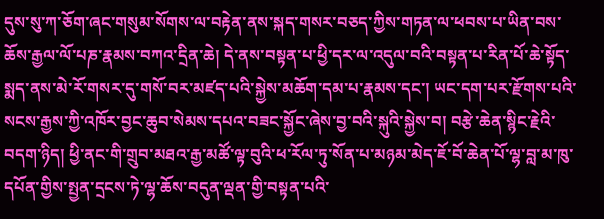དུས་སུ་ཀ་ཅོག་ཞང་གསུམ་སོགས་ལ་བརྟེན་ནས་སྐད་གསར་བཅད་ཀྱིས་གཏན་ལ་ཕབས་པ་ཡིན་བས་ཆོས་རྒྱལ་ལོ་པཎ་རྣམས་བཀའ་དྲིན་ཆེ། དེ་ནས་བསྟན་པ་ཕྱི་དར་ལ་འདུལ་བའི་བསྟན་པ་རིན་པོ་ཆེ་སྟོད་སྨད་ནས་མེ་རོ་གསར་དུ་གསོ་བར་མཛད་པའི་སྐྱེས་མཆོག་དམ་པ་རྣམས་དང་། ཡང་དག་པར་རྫོགས་པའི་སངས་རྒྱས་ཀྱི་འཁོར་བྱང་ཆུབ་སེམས་དཔའ་བཟང་སྐྱོང་ཞེས་བྱ་བའི་སྐུའི་སྐྱེས་བ། བརྩེ་ཆེན་སྙིང་རྗེའི་བདག་ཉིད། ཕྱི་ནང་གི་གྲུབ་མཐའ་རྒྱ་མཚོ་ལྟ་བུའི་ཕ་རོལ་ཏུ་སོན་པ་མཉམ་མེད་ཇོ་བོ་ཆེན་པོ་ལྷ་བླ་མ་ཁུ་དཔོན་གྱིས་སྤྱན་དྲངས་ཏེ་ལྷ་ཆོས་བདུན་ལྡན་གྱི་བསྟན་པའི་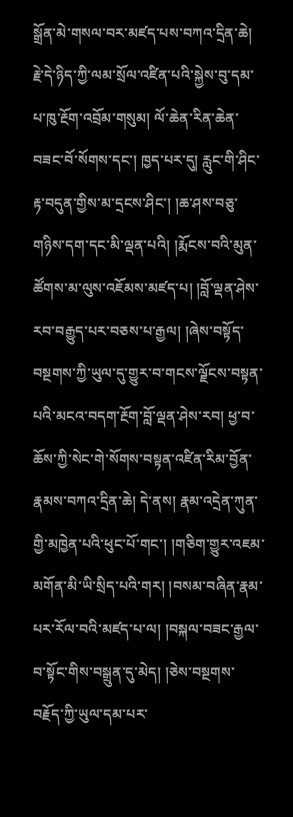སྒྲོན་མེ་གསལ་བར་མཛད་པས་བཀའ་དྲིན་ཆེ། རྗེ་དེ་ཉིད་ཀྱི་ལམ་སྲོལ་འཛིན་པའི་སྐྱེས་བུ་དམ་པ་ཁུ་རྔོག་འབྲོམ་གསུམ། ལོ་ཆེན་རིན་ཆེན་བཟང་བོ་སོགས་དང་། ཁྱད་པར་དུ། རླུང་གི་ཤིང་རྟ་བདུན་གྱིས་མ་དྲངས་ཤིང་། །ཆ་ཤས་བཅུ་གཉིས་དག་དང་མི་ལྡན་པའི། །རྨོངས་བའི་མུན་ཚོགས་མ་ལུས་འཇོམས་མཛད་པ། །བློ་ལྡན་ཤེས་རབ་བརྒྱུད་པར་བཅས་པ་རྒྱལ། །ཞེས་བསྟོད་བསྔགས་ཀྱི་ཡུལ་དུ་གྱུར་བ་གངས་ལྗོངས་བསྟན་པའི་མངའ་བདག་རྔོག་བློ་ལྡན་ཤེས་རབ། ཕྱ་བ་ཆོས་ཀྱི་སེང་གེ་སོགས་བསྟན་འཛིན་རིམ་བྱོན་རྣམས་བཀའ་དྲིན་ཆེ། དེ་ནས། རྣམ་འདྲེན་ཀུན་གྱི་མཁྱེན་པའི་ཕུང་པོ་གང་། །གཅིག་གྱུར་འཇམ་མགོན་མི་ཡི་སྲིད་པའི་གར། །བསམ་བཞིན་རྣམ་པར་རོལ་བའི་མཛད་པ་ལ། །བསྐལ་བཟང་རྒྱལ་བ་སྟོང་གིས་བསྒྲུན་དུ་མེད། །ཅེས་བསྔགས་བརྗོད་ཀྱི་ཡུལ་དམ་པར་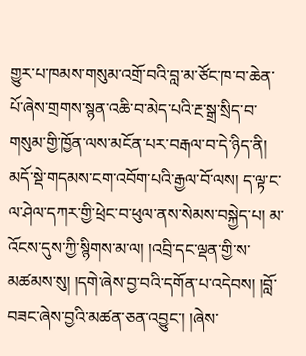གྱུར་པ་ཁམས་གསུམ་འགྲོ་བའི་བླ་མ་ཙོང་ཁ་བ་ཆེན་པོ་ཞེས་གྲགས་སྙན་འཆི་བ་མེད་པའི་རྔ་སྒྲ་སྲིད་བ་གསུམ་གྱི་ཁྱོན་ལས་མངོན་པར་བརྒལ་བ་དེ་ཉིད་ནི། མདོ་སྡེ་གདམས་ངག་འབོག་པའི་རྒྱལ་བོ་ལས། ད་ལྟ་ང་ལ་ཤེལ་དཀར་གྱི་ཕྲེང་བ་ཕུལ་ནས་སེམས་བསྐྱེད་པ། མ་འོངས་དུས་ཀྱི་སྙིགས་མ་ལ། །འབྲི་དང་ལྡན་གྱི་ས་མཚམས་སུ། །དགེ་ཞེས་བྱ་བའི་དགོན་པ་འདེབས། །བློ་བཟང་ཞེས་བྱའི་མཚན་ཅན་འབྱུང་། །ཞེས་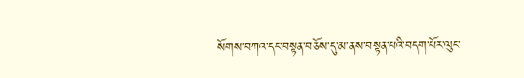སོགས་བཀའ་དང་བསྟན་བཅོས་དུ་མ་ནས་བསྟན་པའི་བདག་པོར་ལུང་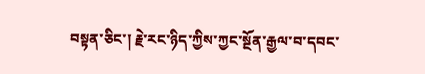བསྟན་ཅིང་། རྗེ་རང་ཉིད་ཀྱིས་ཀྱང་སྔོན་རྒྱལ་བ་དབང་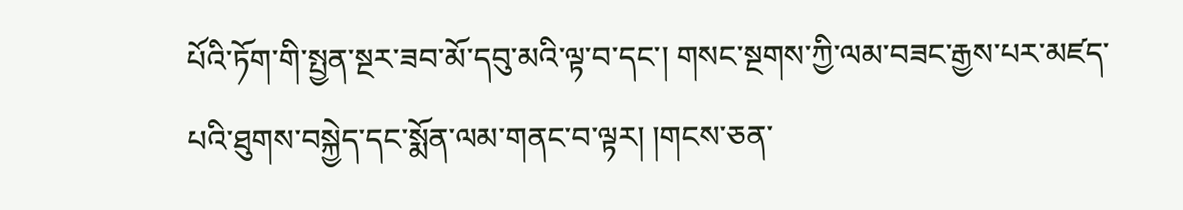པོའི་ཏོག་གི་སྤྱན་སྔར་ཟབ་མོ་དབུ་མའི་ལྟ་བ་དང་། གསང་སྔགས་ཀྱི་ལམ་བཟང་རྒྱས་པར་མཛད་པའི་ཐུགས་བསྐྱེད་དང་སྨོན་ལམ་གནང་བ་ལྟར། །གངས་ཅན་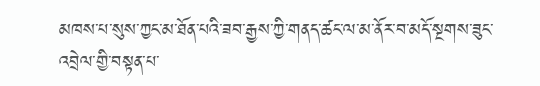མཁས་པ་སུས་ཀྱང་མ་ཐོན་པའི་ཟབ་རྒྱས་ཀྱི་གནད་ཚང་ལ་མ་ནོར་བ་མདོ་སྔགས་ཟུང་འབྲེལ་གྱི་བསྟན་པ་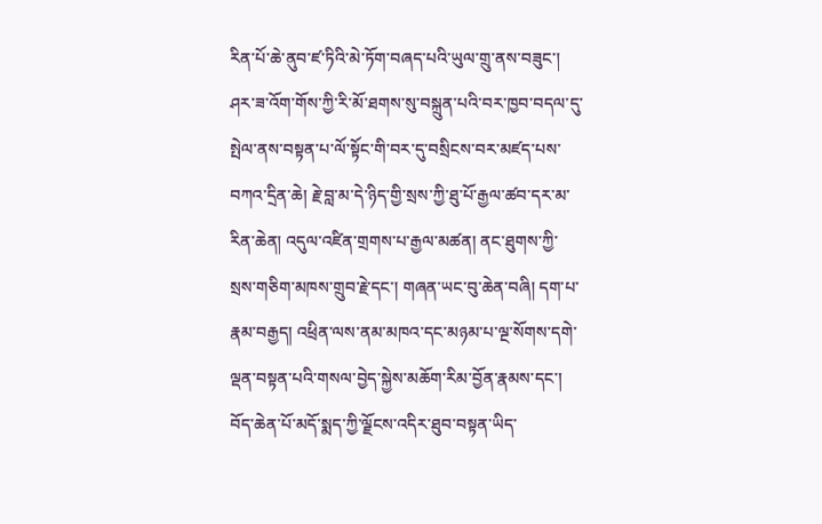རིན་པོ་ཆེ་ནུབ་ཛ་ཏིའི་མེ་ཏོག་བཞད་པའི་ཡུལ་གྲུ་ནས་བཟུང་། ཤར་ཟ་འོག་གོས་ཀྱི་རི་མོ་ཐགས་སུ་བསྐྲུན་པའི་བར་ཁྱབ་བདལ་དུ་སྤེལ་ནས་བསྟན་པ་ལོ་སྟོང་གི་བར་དུ་བསྲིངས་བར་མཛད་པས་བཀའ་དྲིན་ཆེ། རྗེ་བླ་མ་དེ་ཉིད་གྱི་སྲས་ཀྱི་ཐུ་པོ་རྒྱལ་ཚབ་དར་མ་རིན་ཆེན། འདུལ་འཛིན་གྲགས་པ་རྒྱལ་མཚན། ནང་ཐུགས་ཀྱི་སྲས་གཅིག་མཁས་གྲུབ་རྗེ་དང་། གཞན་ཡང་བུ་ཆེན་བཞི། དག་པ་རྣམ་བརྒྱད། འཕྲིན་ལས་ནམ་མཁའ་དང་མཉམ་པ་ལྔ་སོགས་དགེ་ལྡན་བསྟན་པའི་གསལ་བྱེད་སྐྱེས་མཆོག་རིམ་བྱོན་རྣམས་དང་། བོད་ཆེན་པོ་མདོ་སྨད་ཀྱི་ལྗོངས་འདིར་ཐུབ་བསྟན་ཡིད་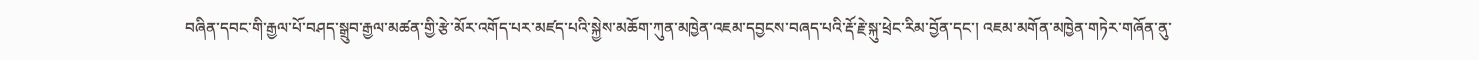བཞིན་དབང་གི་རྒྱལ་པོ་བཤད་སྒྲུབ་རྒྱལ་མཚན་གྱི་རྩེ་མོར་འགོད་པར་མཛད་པའི་སྐྱེས་མཆོག་ཀུན་མཁྱེན་འཇམ་དབྱངས་བཞད་པའི་རྡོ་རྗེ་སྐུ་ཕྲེང་རིམ་བྱོན་དང་། འཇམ་མགོན་མཁྱེན་གཏེར་གཞོན་ནུ་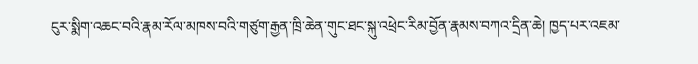ངུར་སྨིག་འཆང་བའི་རྣམ་རོལ་མཁས་བའི་གཙུག་རྒྱན་ཁྲི་ཆེན་གུང་ཐང་སྐུ་འཕྲེང་རིམ་བྱོན་རྣམས་བཀའ་དྲིན་ཆེ། ཁྱད་པར་འཇམ་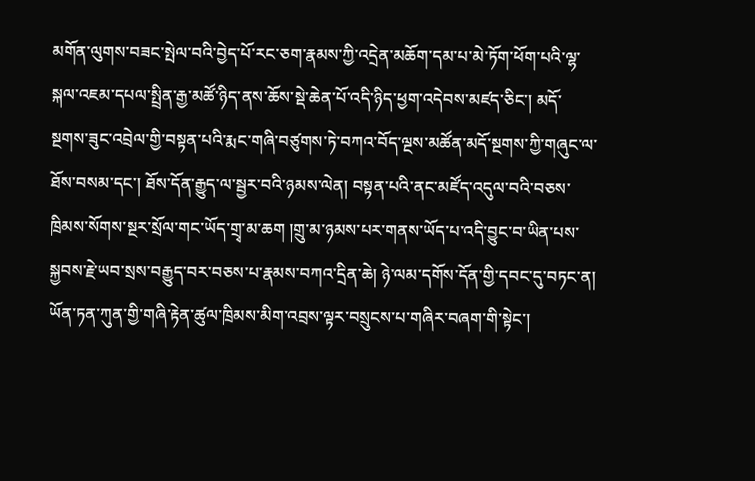མགོན་ལུགས་བཟང་སྤེལ་བའི་བྱེད་པོ་རང་ཅག་རྣམས་ཀྱི་འདྲེན་མཆོག་དམ་པ་མེ་ཏོག་ཕོག་པའི་ལྷ་སྐལ་འཇམ་དཔལ་སྤྲིན་རྒྱ་མཚོ་ཉིད་ནས་ཆོས་སྡེ་ཆེན་པོ་འདི་ཉིད་ཕྱག་འདེབས་མཛད་ཅིང་། མདོ་སྔགས་ཟུང་འབྲེལ་གྱི་བསྟན་པའི་རྨང་གཞི་བཙུགས་ཏེ་བཀའ་བོད་ལྔས་མཚོན་མདོ་སྔགས་ཀྱི་གཞུང་ལ་ཐོས་བསམ་དང་། ཐོས་དོན་རྒྱུད་ལ་སྦྱར་བའི་ཉམས་ལེན། བསྟན་པའི་ནང་མཛོད་འདུལ་བའི་བཅས་ཁྲིམས་སོགས་སྔར་སྲོལ་གང་ཡོད་གྲྭ་མ་ཆག །གྲུ་མ་ཉམས་པར་གནས་ཡོད་པ་འདི་བྱུང་བ་ཡིན་པས་སྐྱབས་རྗེ་ཡབ་སྲས་བརྒྱུད་བར་བཅས་པ་རྣམས་བཀའ་དྲིན་ཆེ། ཉེ་ལམ་དགོས་དོན་གྱི་དབང་དུ་བཏང་ན། ཡོན་ཏན་ཀུན་གྱི་གཞི་རྟེན་ཚུལ་ཁྲིམས་མིག་འབྲས་ལྟར་བསྲུངས་པ་གཞིར་བཞག་གི་སྟེང་།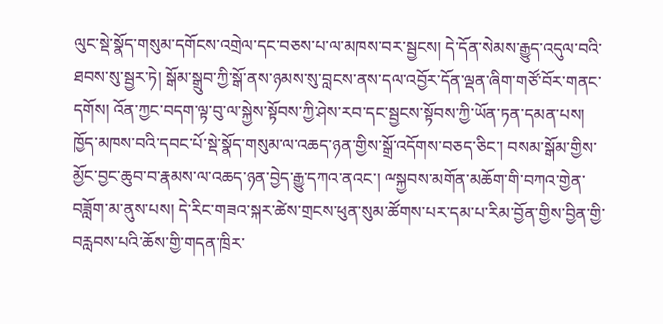ལུང་སྡེ་སྣོད་གསུམ་དགོངས་འགྲེལ་དང་བཅས་པ་ལ་མཁས་བར་སྦྱངས། དེ་དོན་སེམས་རྒྱུད་འདུལ་བའི་ཐབས་སུ་སྦྱར་ཏེ། སྒོམ་སྒྲུབ་ཀྱི་སྒོ་ནས་ཉམས་སུ་བླངས་ནས་དལ་འབྱོར་དོན་ལྡན་ཞིག་གཙོ་བོར་གནང་དགོས། འོན་ཀྱང་བདག་ལྟ་བུ་ལ་སྐྱེས་སྟོབས་ཀྱི་ཤེས་རབ་དང་སྦྱངས་སྟོབས་ཀྱི་ཡོན་ཏན་དམན་པས། ཁྱོད་མཁས་བའི་དབང་པོ་སྡེ་སྣོད་གསུམ་ལ་འཆད་ཉན་གྱིས་སྒྲོ་འདོགས་བཅད་ཅིང་། བསམ་སྒོམ་གྱིས་མྱོང་བྱང་ཆུབ་བ་རྣམས་ལ་འཆད་ཉན་བྱེད་རྒྱུ་དཀའ་ནའང་། ྋསྐྱབས་མགོན་མཆོག་གི་བཀའ་གྱེན་བཟློག་མ་ནུས་པས། དེ་རིང་གཟའ་སྐར་ཚེས་གྲངས་ཕུན་སུམ་ཚོགས་པར་དམ་པ་རིམ་བྱོན་གྱིས་བྱིན་གྱི་བརླབས་པའི་ཆོས་གྱི་གདན་ཁྲིར་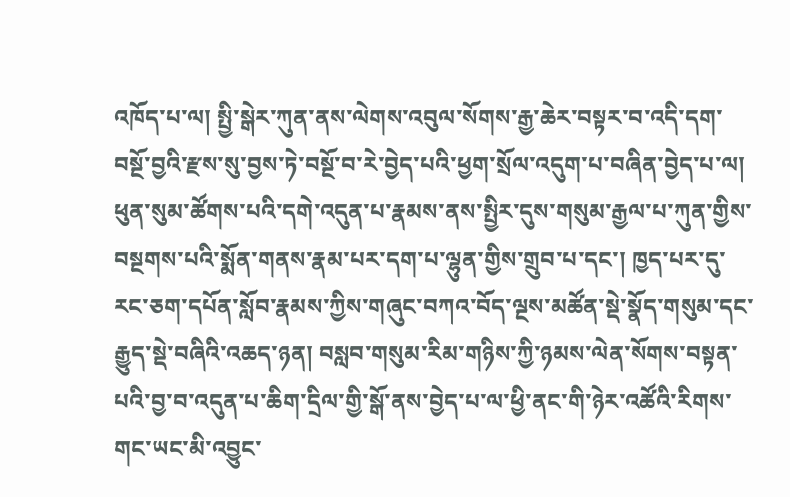འཁོད་པ་ལ། སྤྱི་སྒེར་ཀུན་ནས་ལེགས་འབུལ་སོགས་རྒྱ་ཆེར་བསྟར་བ་འདི་དག་བསྔོ་བྱའི་རྫས་སུ་བྱས་ཏེ་བསྔོ་བ་རེ་བྱེད་པའི་ཕྱག་སྲོལ་འདུག་པ་བཞིན་བྱེད་པ་ལ། ཕུན་སུམ་ཚོགས་པའི་དགེ་འདུན་པ་རྣམས་ནས་སྤྱིར་དུས་གསུམ་རྒྱལ་པ་ཀུན་གྱིས་བསྔགས་པའི་སྨོན་གནས་རྣམ་པར་དག་པ་ལྷུན་གྱིས་གྲུབ་པ་དང་། ཁྱད་པར་དུ་རང་ཅག་དཔོན་སློབ་རྣམས་ཀྱིས་གཞུང་བཀའ་བོད་ལྔས་མཚོན་སྡེ་སྣོད་གསུམ་དང་རྒྱུད་སྡེ་བཞིའི་འཆད་ཉན། བསླབ་གསུམ་རིམ་གཉིས་ཀྱི་ཉམས་ལེན་སོགས་བསྟན་པའི་བྱ་བ་འདུན་པ་ཆིག་དྲིལ་གྱི་སྒོ་ནས་བྱེད་པ་ལ་ཕྱི་ནང་གི་ཉེར་འཚོའི་རིགས་གང་ཡང་མི་འབྱུང་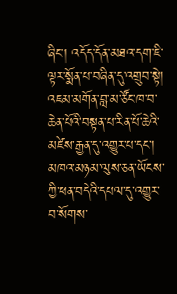ཞིང་། འདོད་དོན་མཐའ་དག་ཇི་ལྟར་སྨོན་པ་བཞིན་དུ་འགྲུབ་སྟེ། འཇམ་མགོན་བླ་མ་ཙོང་ཁ་བ་ཆེན་པོའི་བསྟན་པ་རིན་པོ་ཆེའི་མཛེས་རྒྱན་དུ་འགྱུར་པ་དང་། མཁའ་མཉམ་ལུས་ཅན་ཡོངས་ཀྱི་ཕན་བདེའི་དཔལ་དུ་འགྱུར་བ་སོགས་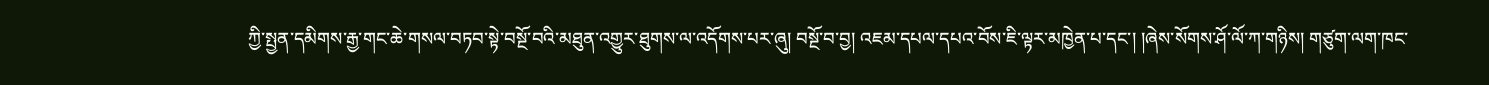ཀྱི་སྤྱན་དམིགས་རྒྱ་གང་ཆེ་གསལ་བཏབ་སྟེ་བསྔོ་བའི་མཐུན་འགྱུར་ཐུགས་ལ་འདོགས་པར་ཞུ། བསྔོ་བ་བྱ། འཇམ་དཔལ་དཔའ་བོས་ཇི་ལྟར་མཁྱེན་པ་དང་། །ཞེས་སོགས་ཤོ་ལོ་ཀ་གཉིས། གཙུག་ལག་ཁང་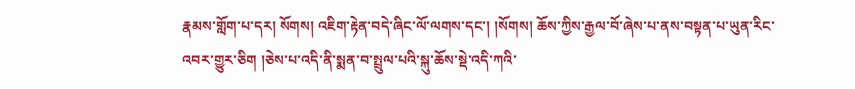རྣམས་གློག་པ་དར། སོགས། འཇིག་རྟེན་བདེ་ཞིང་ལོ་ལགས་དང་། །སོགས། ཆོས་ཀྱིས་རྒྱལ་བོ་ཞེས་པ་ནས་བསྟན་པ་ཡུན་རིང་འབར་གྱུར་ཅིག །ཅེས་པ་འདི་ནི་སྨན་བ་སྤྲུལ་པའི་སྐུ་ཆོས་སྡེ་འདི་ཀའི་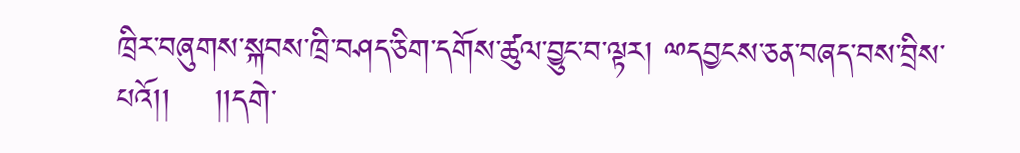ཁྲིར་བཞུགས་སྐབས་ཁྲི་བཤད་ཅིག་དགོས་ཚུལ་བྱུང་བ་ལྟར། ྋདབྱངས་ཅན་བཞད་བས་བྲིས་པའོ།།    །།དགེ་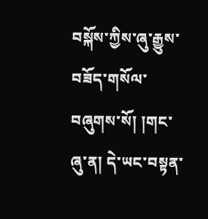བསྐོས་ཀྱིས་ཞུ་རྒྱུས་བཟོད་གསོལ་བཞུགས་སོ། །གང་ཞུ་ན། དེ་ཡང་བསྟན་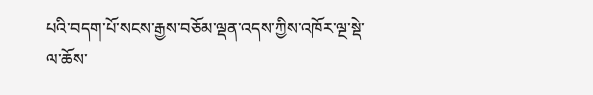པའི་བདག་པོ་སངས་རྒྱས་བཅོམ་ལྡན་འདས་ཀྱིས་འཁོར་ལྔ་སྡེ་ལ་ཆོས་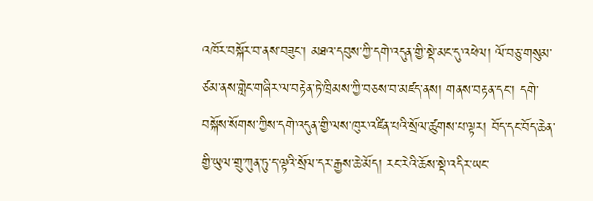འཁོར་བསྐོར་བ་ནས་བཟུང་། མཐའ་དབུས་ཀྱི་དགེ་འདུན་གྱི་སྡེ་མང་དུ་འཕེལ། ལོ་བཅུ་གསུམ་ཙམ་ནས་གླེང་གཞིར་ལ་བརྟེན་ཏེ་ཁྲིམས་ཀྱི་བཅས་བ་མཛད་ནས། གནས་བརྟན་དང་། དགེ་བསྐོས་སོགས་ཀྱིས་དགེ་འདུན་གྱི་ལས་ཁུར་འཛིན་པའི་སྲོལ་ཚུགས་པ་ལྟར། བོད་དང་བོད་ཆེན་གྱི་ཡུལ་གྲུ་ཀུན་ཏུ་ད་ལྟའི་སྲོལ་དར་རྒྱས་ཆེ་མོད། རང་རེའི་ཆོས་སྡེ་འདིར་ཡང་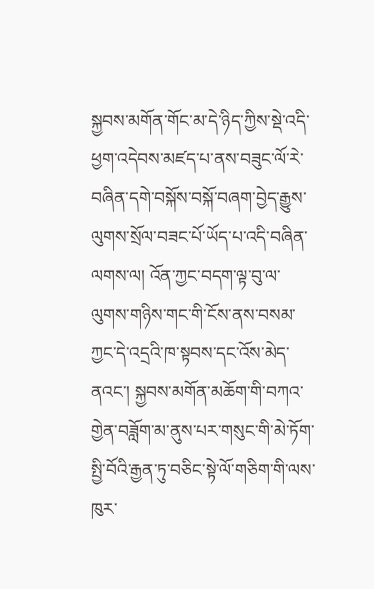སྐྱབས་མགོན་གོང་མ་དེ་ཉིད་ཀྱིས་སྡེ་འདི་ཕྱག་འདེབས་མཛད་པ་ནས་བཟུང་ལོ་རེ་བཞིན་དགེ་བསྐོས་བསྐོ་བཞག་བྱེད་རྒྱུས་ལུགས་སྲོལ་བཟང་པོ་ཡོད་པ་འདི་བཞིན་ལགས་ལ། འོན་ཀྱང་བདག་ལྟ་བུ་ལ་ལུགས་གཉིས་གང་གི་ངོས་ནས་བསམ་ཀྱང་དེ་འདྲའི་ཁ་སྟབས་དང་འོས་མེད་ནའང་། སྐྱབས་མགོན་མཆོག་གི་བཀའ་གྱེན་བཟློག་མ་ནུས་པར་གསུང་གི་མེ་ཏོག་སྤྱི་བོའི་རྒྱན་ཏུ་བཅིང་སྟེ་ལོ་གཅིག་གི་ལས་ཁུར་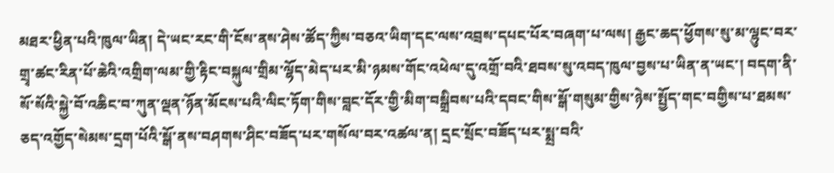མཐར་ཕྱིན་པའི་ཁུལ་ཡིན། དེ་ཡང་རང་གི་ངོས་ནས་ཤེས་ཚོད་ཀྱིས་བཅའ་ཡིག་དང་ལས་འབྲས་དཔང་པོར་བཞག་པ་ལས། རྒྱང་ཆད་ཕྱོགས་སུ་མ་ལྷུང་བར་གྲྭ་ཚང་རིན་པོ་ཆེའི་འགྲིག་ལམ་གྱི་རྟིང་བསྐུལ་གྲིམ་ལྷོད་མེད་པར་མི་ཉམས་གོང་འཕེལ་དུ་འགྲོ་བའི་ཐབས་སུ་འབད་ཁུལ་བྱས་པ་ཡིན་ན་ཡང་། བདག་ནི་སོ་སོའི་སྐྱེ་བོ་འཆིང་བ་ཀུན་ལྡན་ཉོན་མོངས་པའི་ལིང་ཏོག་གིས་བླང་དོར་གྱི་མིག་བསྒྲིབས་པའི་དབང་གིས་སྒོ་གསུམ་གྱིས་ཉེས་སྤྱོད་གང་བགྱིས་པ་ཐམས་ཅད་འགྱོད་སེམས་དྲག་པོའི་སྒོ་ནས་བཤགས་ཤིང་བཟོད་པར་གསོལ་བར་འཚལ་ན། དྲང་སྲོང་བཟོད་པར་སྨྲ་བའི་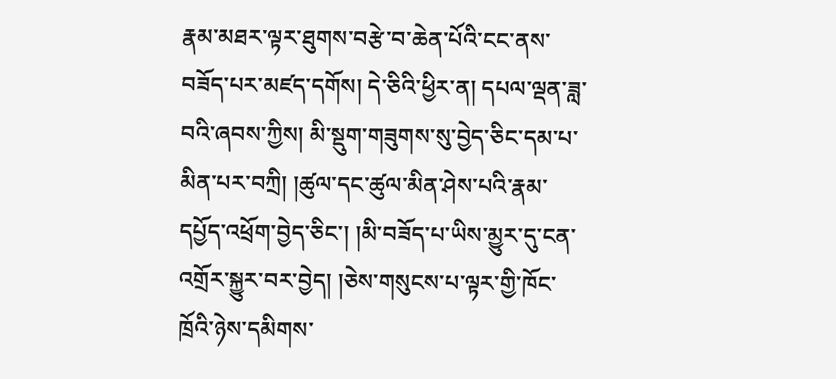རྣམ་མཐར་ལྟར་ཐུགས་བརྩེ་བ་ཆེན་པོའི་ངང་ནས་བཟོད་པར་མཛད་དགོས། དེ་ཅིའི་ཕྱིར་ན། དཔལ་ལྡན་ཟླ་བའི་ཞབས་ཀྱིས། མི་སྡུག་གཟུགས་སུ་བྱེད་ཅིང་དམ་པ་མིན་པར་བཀྲི། །ཚུལ་དང་ཚུལ་མིན་ཤེས་པའི་རྣམ་དཔྱོད་འཕྲོག་བྱེད་ཅིང་། །མི་བཟོད་པ་ཡིས་མྱུར་དུ་ངན་འགྲོར་སྐྱུར་བར་བྱེད། །ཅེས་གསུངས་པ་ལྟར་གྱི་ཁོང་ཁྲོའི་ཉེས་དམིགས་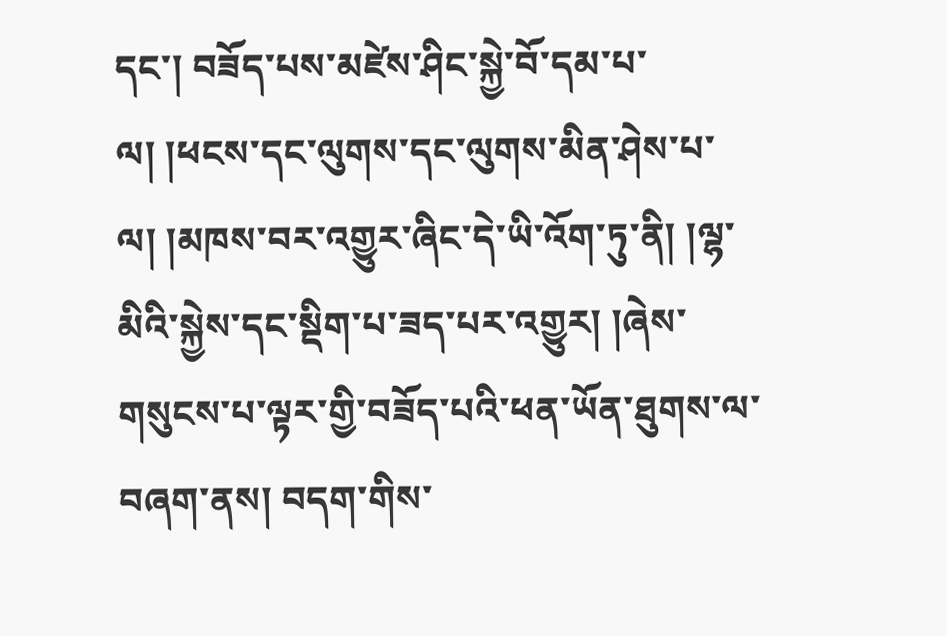དང་། བཟོད་པས་མཛེས་ཤིང་སྐྱེ་བོ་དམ་པ་ལ། །ཕངས་དང་ལུགས་དང་ལུགས་མིན་ཤེས་པ་ལ། །མཁས་བར་འགྱུར་ཞིང་དེ་ཡི་འོག་ཏུ་ནི། །ལྷ་མིའི་སྐྱེས་དང་སྡིག་པ་ཟད་པར་འགྱུར། །ཞེས་གསུངས་པ་ལྟར་གྱི་བཟོད་པའི་ཕན་ཡོན་ཐུགས་ལ་བཞག་ནས། བདག་གིས་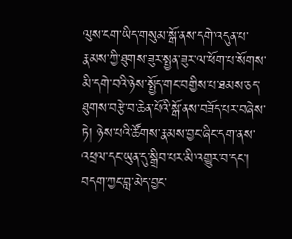ལུས་ངག་ཡིད་གསུམ་སྒོ་ནས་དགེ་འདུན་པ་རྣམས་ཀྱི་ཐུགས་ཟུར་སྤྱན་ཟུར་ལ་ཕོག་པ་སོགས་མི་དགེ་བའི་ཉེས་སྤྱོད་གང་བགྱིས་པ་ཐམས་ཅད་ཐུགས་བརྩེ་བ་ཆེན་པོའི་སྒོ་ནས་བཟོད་པར་བཞེས་ཏེ། ཉེས་པའི་ཚོགས་རྣམས་བྱང་ཞིང་དག་ནས་འཕྲལ་དང་ཡུན་དུ་སྒྲིབ་པར་མི་འགྱུར་བ་དང་། བདག་ཀྱང་བླ་མེད་བྱང་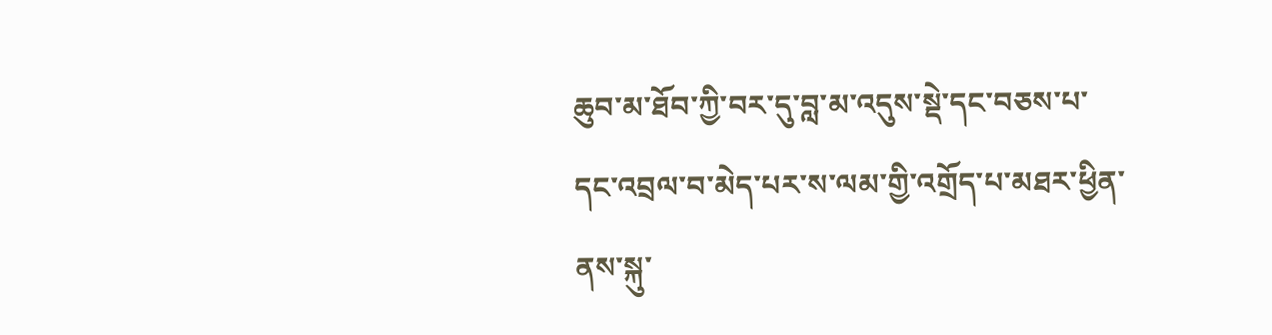ཆུབ་མ་ཐོབ་ཀྱི་བར་དུ་བླ་མ་འདུས་སྡེ་དང་བཅས་པ་དང་འབྲལ་བ་མེད་པར་ས་ལམ་གྱི་འགྲོད་པ་མཐར་ཕྱིན་ནས་སྐུ་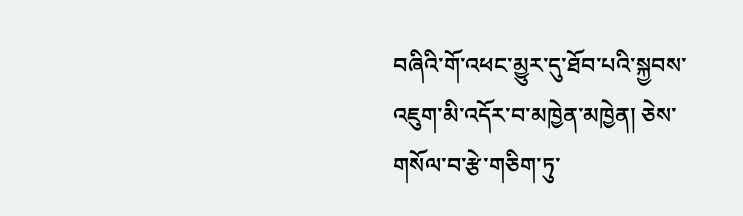བཞིའི་གོ་འཕང་མྱུར་དུ་ཐོབ་པའི་སྐྱབས་འཇུག་མི་འདོར་བ་མཁྱེན་མཁྱེན། ཅེས་གསོལ་བ་རྩེ་གཅིག་ཏུ་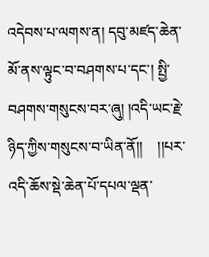འདེབས་པ་ལགས་ན། དབུ་མཛད་ཆེན་མོ་ནས་ལྟུང་བ་བཤགས་པ་དང་། སྤྱི་བཤགས་གསུངས་བར་ཞུ། །འདི་ཡང་རྗེ་ཉིད་ཀྱིས་གསུངས་བ་ཡིན་ནོ།།    །།པར་འདི་ཆོས་སྡེ་ཆེན་པོ་དཔལ་ལྡན་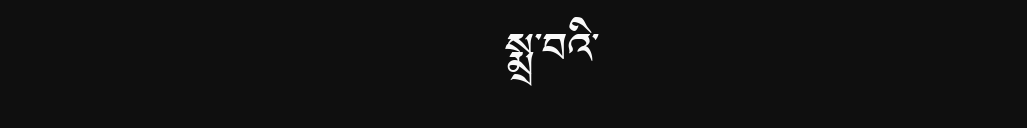སྨྲ་བའི་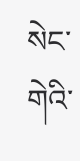སེང་གེའི་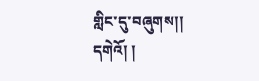གླིང་དུ་བཞུགས།།       དགེའོ། །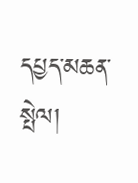དཔྱད་མཆན་སྤེལ།